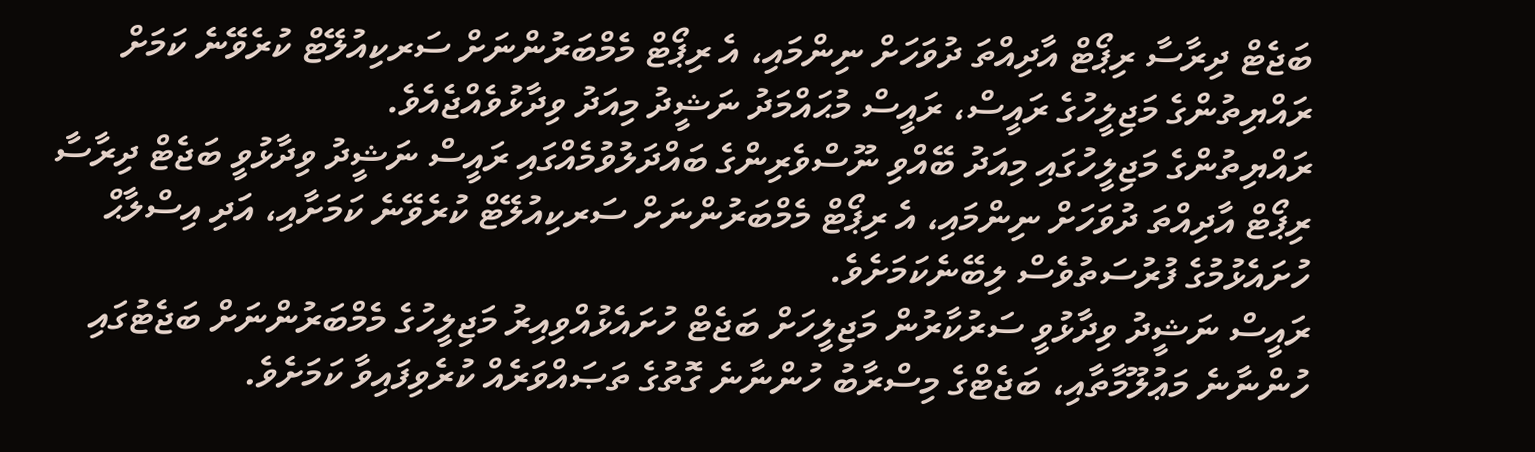ބަޖެޓް ދިރާސާ ރިޕޯޓް އާދިއްތަ ދުވަހަށް ނިންމައި، އެ ރިޕޯޓް މެމްބަރުންނަށް ސަރކިއުލޭޓް ކުރެވޭނެ ކަމަށް ރައްޔިތުންގެ މަޖިލީހުގެ ރައީސް، ރައީސް މުޙައްމަދު ނަޝީދު މިއަދު ވިދާޅުވެއްޖެއެވެ.
ރައްޔިތުންގެ މަޖިލީހުގައި މިއަދު ބޭއްވި ނޫސްވެރިންގެ ބައްދަލުވުމެއްގައި ރައީސް ނަޝީދު ވިދާޅުވީ ބަޖެޓް ދިރާސާ ރިޕޯޓް އާދިއްތަ ދުވަހަށް ނިންމައި، އެ ރިޕޯޓް މެމްބަރުންނަށް ސަރކިއުލޭޓް ކުރެވޭނެ ކަމަށާއި، އަދި އިސްލާޙް ހުށައެޅުމުގެ ފުރުސަތުވެސް ލިބޭނެކަމަށެވެ.
ރައީސް ނަޝީދު ވިދާޅުވީ ސަރުކާރުން މަޖިލީހަށް ބަޖެޓް ހުށައެޅުއްވިއިރު މަޖިލީހުގެ މެމްބަރުންނަށް ބަޖެޓުގައި ހުންނާނެ މަޢުލޫމާތާއި، ބަޖެޓްގެ މިސްރާބު ހުންނާނެ ގޮތުގެ ތަޞައްވަރެއް ކުރެވިފައިވާ ކަމަށެވެ.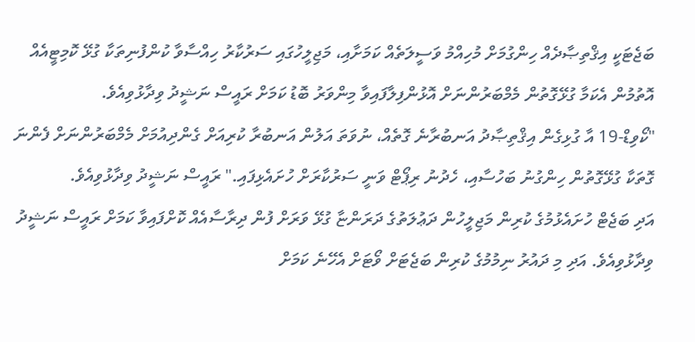ބަޖެޓަކީ އިޤްތިޞާދެއް ހިންގުމަށް މުހިއްމު ވަސީލަތެއް ކަމަށާއި، މަޖިލީހުގައި ސަރުކާރު ހިއްސާވާ ކުންފުނިތަކާ ގުޅޭ ކޮމިޓީއެއް އޮތުމުން އެކަމާ ގުޅޭގޮތުން މެމްބަރުންނަށް އޮޅުންފިލާފައިވާ މިންވަރު ބޮޑު ކަމަށް ރައީސް ނަޝީދު ވިދާޅުވިއެވެ.
"ކޯވިޑް-19 އާ ގުޅިގެން އިޤްތިޞާދު އަނބުރާނެ ގޮތެއް، ނުވަތަ އަލުން އަނބުރާ ކުރިއަށް ގެންދިއުމަށް މެމްބަރުންނަށް ފެންނަ ގޮތަކާ ގުޅޭގޮތުން ހިންގުނު ބަހުސާއި، ހެދުނު ރިޕޯޓް ވަނީ ސަރުކާރަށް ހުށައެޅިފައި." ރައީސް ނަޝީދު ވިދާޅުވިއެވެ.
އަދި ބަޖެޓް ހުށައެޅުމުގެ ކުރިން މަޖިލީހުން ދަޢުލަތުގެ ދަރަންޏާ ގުޅޭ ވަރަށް ފުން ދިރާސާއެއް ކޮށްފައިވާ ކަމަށް ރައީސް ނަޝީދު ވިދާޅުވިއެވެ. އަދި މި ދައުރު ނިމުމުގެ ކުރިން ބަޖެޓަށް ވޯޓަށް އެހޭނެ ކަމަށް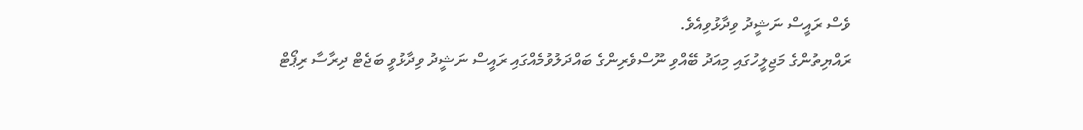ވެސް ރައީސް ނަޝީދު ވިދާޅުވިއެވެ.
ރައްޔިތުންގެ މަޖިލީހުގައި މިއަދު ބޭއްވި ނޫސްވެރިންގެ ބައްދަލުވުމެއްގައި ރައީސް ނަޝީދު ވިދާޅުވީ ބަޖެޓް ދިރާސާ ރިޕޯޓް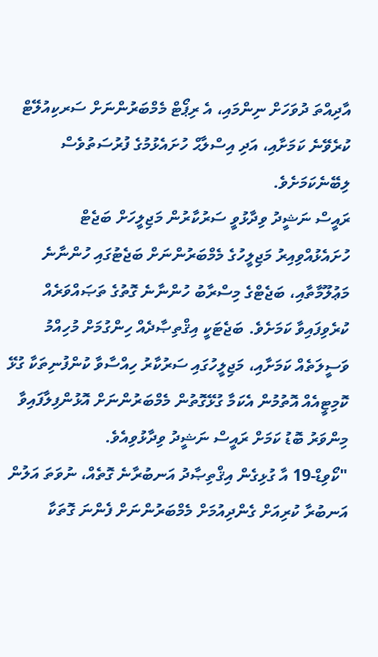އާދިއްތަ ދުވަހަށް ނިންމައި، އެ ރިޕޯޓް މެމްބަރުންނަށް ސަރކިއުލޭޓް ކުރެވޭނެ ކަމަށާއި، އަދި އިސްލާޙް ހުށައެޅުމުގެ ފުރުސަތުވެސް ލިބޭނެކަމަށެވެ.
ރައީސް ނަޝީދު ވިދާޅުވީ ސަރުކާރުން މަޖިލީހަށް ބަޖެޓް ހުށައެޅުއްވިއިރު މަޖިލީހުގެ މެމްބަރުންނަށް ބަޖެޓުގައި ހުންނާނެ މަޢުލޫމާތާއި، ބަޖެޓްގެ މިސްރާބު ހުންނާނެ ގޮތުގެ ތަޞައްވަރެއް ކުރެވިފައިވާ ކަމަށެވެ. ބަޖެޓަކީ އިޤްތިޞާދެއް ހިންގުމަށް މުހިއްމު ވަސީލަތެއް ކަމަށާއި، މަޖިލީހުގައި ސަރުކާރު ހިއްސާވާ ކުންފުނިތަކާ ގުޅޭ ކޮމިޓީއެއް އޮތުމުން އެކަމާ ގުޅޭގޮތުން މެމްބަރުންނަށް އޮޅުންފިލާފައިވާ މިންވަރު ބޮޑު ކަމަށް ރައީސް ނަޝީދު ވިދާޅުވިއެވެ.
"ކޯވިޑް-19 އާ ގުޅިގެން އިޤްތިޞާދު އަނބުރާނެ ގޮތެއް، ނުވަތަ އަލުން އަނބުރާ ކުރިއަށް ގެންދިއުމަށް މެމްބަރުންނަށް ފެންނަ ގޮތަކާ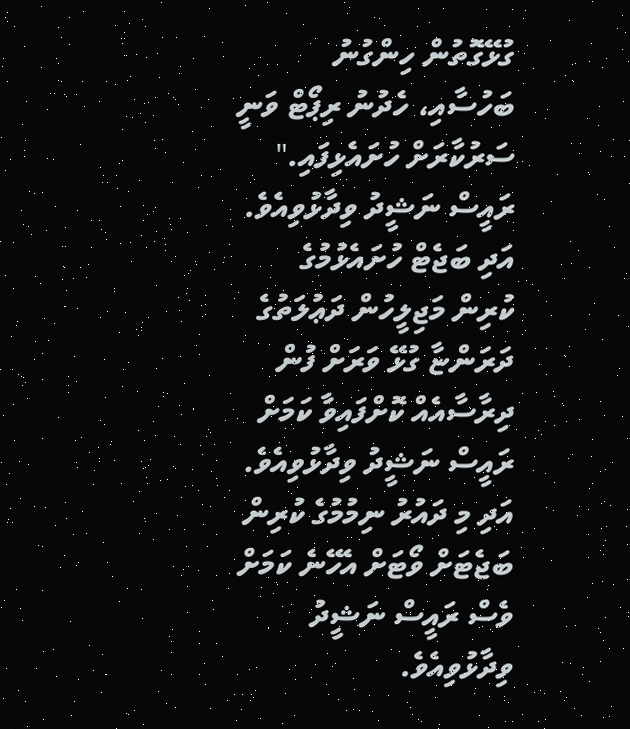ގުޅޭގޮތުން ހިންގުނު ބަހުސާއި، ހެދުނު ރިޕޯޓް ވަނީ ސަރުކާރަށް ހުށައެޅިފައި." ރައީސް ނަޝީދު ވިދާޅުވިއެވެ.
އަދި ބަޖެޓް ހުށައެޅުމުގެ ކުރިން މަޖިލީހުން ދަޢުލަތުގެ ދަރަންޏާ ގުޅޭ ވަރަށް ފުން ދިރާސާއެއް ކޮށްފައިވާ ކަމަށް ރައީސް ނަޝީދު ވިދާޅުވިއެވެ. އަދި މި ދައުރު ނިމުމުގެ ކުރިން ބަޖެޓަށް ވޯޓަށް އެހޭނެ ކަމަށް ވެސް ރައީސް ނަޝީދު ވިދާޅުވިއެވެ.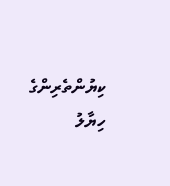ކިޔުންތެރިންގެ ހިޔާލު